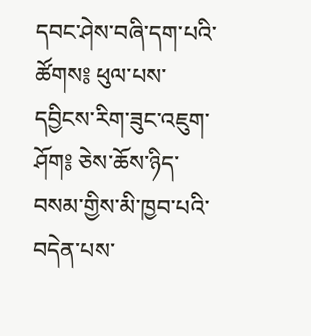དབང་ཤེས་བཞི་དག་པའི་ཚོགས༔ ཕུལ་པས་དབྱིངས་རིག་ཟུང་འཇུག་ཤོག༔ ཅེས་ཆོས་ཉིད་བསམ་གྱིས་མི་ཁྱབ་པའི་བདེན་པས་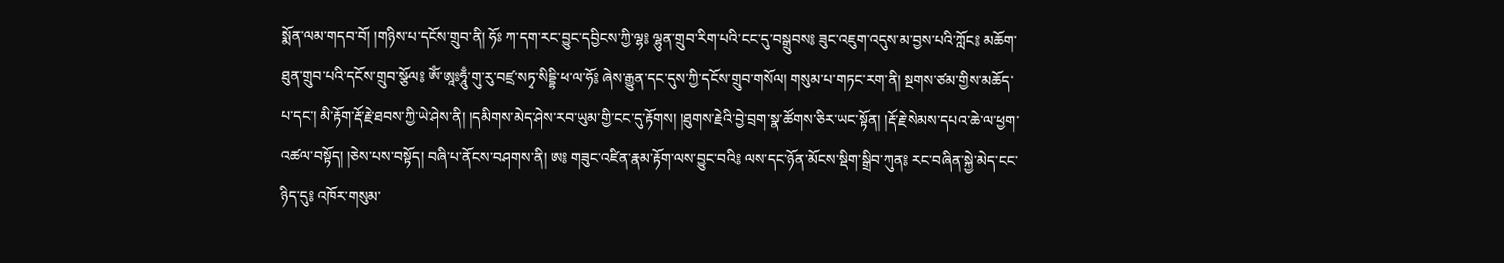སྨོན་ལམ་གདབ་བོ། །གཉིས་པ་དངོས་གྲུབ་ནི། ཧོཿ ཀ་དག་རང་བྱུང་དབྱིངས་ཀྱི་ལྷ༔ ལྷུན་གྲུབ་རིག་པའི་ངང་དུ་བསྒྲུབས༔ ཟུང་འཇུག་འདུས་མ་བྱས་པའི་ཀློང༔ མཆོག་ཐུན་གྲུབ་པའི་དངོས་གྲུབ་སྩོལ༔ ཨོཾ་ཨཱཿཧཱུྃ་གུ་རུ་བཛྲ་སཏྭ་སིདྡྷི་ཕ་ལ་ཧོ༔ ཞེས་རྒྱུན་དང་དུས་ཀྱི་དངོས་གྲུབ་གསོལ། གསུམ་པ་གཏང་རག་ནི། སྔགས་ཙམ་གྱིས་མཆོད་པ་དང་། མི་རྟོག་རྡོ་རྗེ་ཐབས་ཀྱི་ཡེ་ཤེས་ནི། །དམིགས་མེད་ཤེས་རབ་ཡུམ་གྱི་ངང་དུ་རྟོགས། །ཐུགས་རྗེའི་བྱེ་བྲག་སྣ་ཚོགས་ཅིར་ཡང་སྟོན། །རྡོ་རྗེ་སེམས་དཔའ་ཆེ་ལ་ཕྱག་འཚལ་བསྟོད། །ཅེས་པས་བསྟོད། བཞི་པ་ནོངས་བཤགས་ནི། ཨ༔ གཟུང་འཛིན་རྣམ་རྟོག་ལས་བྱུང་བའི༔ ལས་དང་ཉོན་མོངས་སྡིག་སྒྲིབ་ཀུན༔ རང་བཞིན་སྐྱེ་མེད་ངང་ཉིད་དུ༔ འཁོར་གསུམ་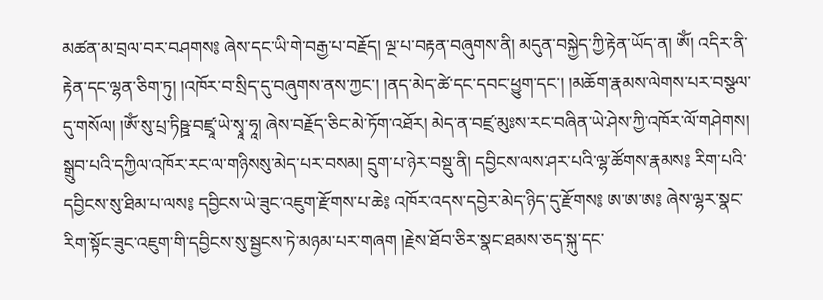མཚན་མ་བྲལ་བར་བཤགས༔ ཞེས་དང་ཡི་གེ་བརྒྱ་པ་བརྗོད། ལྔ་པ་བརྟན་བཞུགས་ནི། མདུན་བསྐྱེད་ཀྱི་རྟེན་ཡོད་ན། ཨོཾ། འདིར་ནི་རྟེན་དང་ལྷན་ཅིག་ཏུ། །འཁོར་བ་སྲིད་དུ་བཞུགས་ནས་ཀྱང་། །ནད་མེད་ཚེ་དང་དབང་ཕྱུག་དང་། །མཆོག་རྣམས་ལེགས་པར་བསྩལ་དུ་གསོལ། །ཨོཾ་སུ་པྲ་ཏིཥྛ་བཛྲཱ་ཡེ་སྭཱ་ཧཱ། ཞེས་བརྗོད་ཅིང་མེ་ཏོག་འཐོར། མེད་ན་བཛྲ་མུཿས་རང་བཞིན་ཡེ་ཤེས་ཀྱི་འཁོར་ལོ་གཤེགས། སྒྲུབ་པའི་དཀྱིལ་འཁོར་རང་ལ་གཉིསསུ་མེད་པར་བསམ། དྲུག་པ་ཉེར་བསྡུ་ནི། དབྱིངས་ལས་ཤར་པའི་ལྷ་ཚོགས་རྣམས༔ རིག་པའི་དབྱིངས་སུ་ཐིམ་པ་ལས༔ དབྱིངས་ཡེ་ཟུང་འཇུག་རྫོགས་པ་ཆེ༔ འཁོར་འདས་དབྱེར་མེད་ཉིད་དུ་རྫོགས༔ ཨ་ཨ་ཨ༔ ཞེས་ལྷར་སྣང་རིག་སྟོང་ཟུང་འཇུག་གི་དབྱིངས་སུ་སྦྱངས་ཏེ་མཉམ་པར་གཞག །རྗེས་ཐོབ་ཅིར་སྣང་ཐམས་ཅད་སྐུ་དང་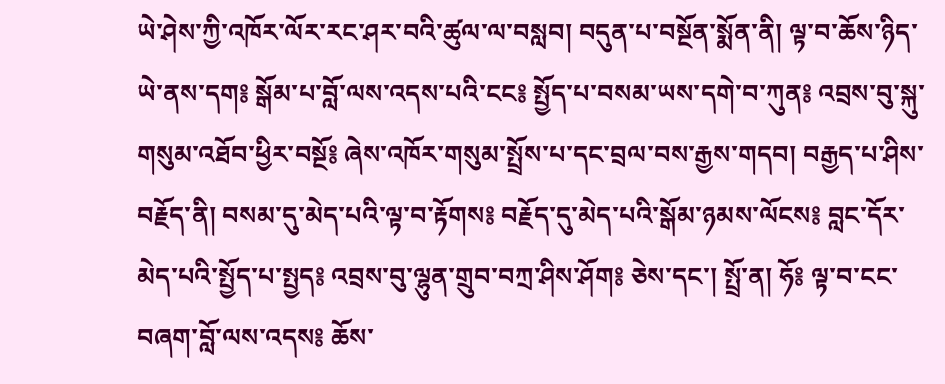ཡེ་ཤེས་ཀྱི་འཁོར་ལོར་རང་ཤར་བའི་ཚུལ་ལ་བསླབ། བདུན་པ་བསྔོན་སྨོན་ནི། ལྟ་བ་ཆོས་ཉིད་ཡེ་ནས་དག༔ སྒོམ་པ་བློ་ལས་འདས་པའི་ངང༔ སྤྱོད་པ་བསམ་ཡས་དགེ་བ་ཀུན༔ འབྲས་བུ་སྐུ་གསུམ་འཐོབ་ཕྱིར་བསྔོ༔ ཞེས་འཁོར་གསུམ་སྤྲོས་པ་དང་བྲལ་བས་རྒྱས་གདབ། བརྒྱད་པ་ཤིས་བརྗོད་ནི། བསམ་དུ་མེད་པའི་ལྟ་བ་རྟོགས༔ བརྗོད་དུ་མེད་པའི་སྒོམ་ཉམས་ལོངས༔ བླང་དོར་མེད་པའི་སྤྱོད་པ་སྤྱད༔ འབྲས་བུ་ལྷུན་གྲུབ་བཀྲ་ཤིས་ཤོག༔ ཅེས་དང་། སྤྲོ་ན། ཧོ༔ ལྟ་བ་ངང་བཞག་བློ་ལས་འདས༔ ཆོས་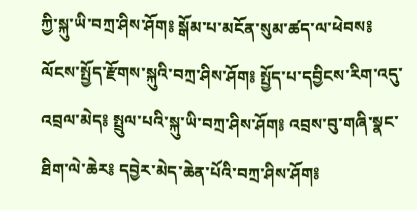ཀྱི་སྐུ་ཡི་བཀྲ་ཤིས་ཤོག༔ སྒོམ་པ་མངོན་སུམ་ཚད་ལ་ཕེབས༔ ལོངས་སྤྱོད་རྫོགས་སྐུའི་བཀྲ་ཤིས་ཤོག༔ སྤྱོད་པ་དབྱིངས་རིག་འདུ་འབྲལ་མེད༔ སྤྲུལ་པའི་སྐུ་ཡི་བཀྲ་ཤིས་ཤོག༔ འབྲས་བུ་གཞི་སྣང་ཐིག་ལེ་ཆེར༔ དབྱེར་མེད་ཆེན་པོའི་བཀྲ་ཤིས་ཤོག༔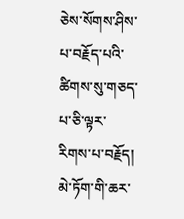ཅེས་སོགས་ཤིས་པ་བརྗོད་པའི་ཚིགས་སུ་གཅད་པ་ཅི་ལྟར་རིགས་པ་བརྗོད། མེ་ཏོག་གི་ཆར་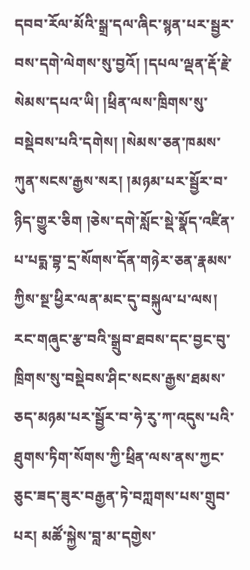དབབ་རོལ་མོའི་སྒྲ་དལ་ཞིང་སྙན་པར་སྦྱར་བས་དགེ་ལེགས་སུ་བྱའོ། །དཔལ་ལྡན་རྡོ་རྗེ་སེམས་དཔའ་ཡི། །ཕྲིན་ལས་ཁྲིགས་སུ་བསྡེབས་པའི་དགེས། །སེམས་ཅན་ཁམས་ཀུན་སངས་རྒྱས་སར། །མཉམ་པར་སྦྱོར་བ་ཉིད་གྱུར་ཅིག །ཅེས་དགེ་སློང་སྡེ་སྣོད་འཛིན་པ་པདྨ་བྷ་དྲ་སོགས་དོན་གཉེར་ཅན་རྣམས་ཀྱིས་སྔ་ཕྱིར་ལན་མང་དུ་བསྐུལ་པ་ལས། རང་གཞུང་རྩ་བའི་སྒྲུབ་ཐབས་དང་བྱང་བུ་ཁྲིགས་སུ་བསྡེབས་ཤིང་སངས་རྒྱས་ཐམས་ཅད་མཉམ་པར་སྦྱོར་བ་ཧེ་རུ་ཀ་འདུས་པའི་ཐུགས་ཏིག་སོགས་ཀྱི་ཕྲིན་ལས་ནས་ཀྱང་ཅུང་ཟད་ཟུར་བརྒྱན་ཏེ་བཀླགས་པས་གྲུབ་པར། མཚོ་སྐྱེས་བླ་མ་དགྱེས་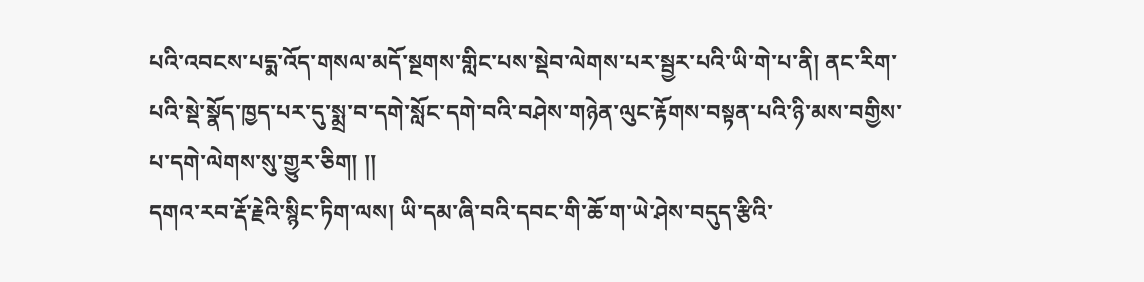པའི་འབངས་པདྨ་འོད་གསལ་མདོ་སྔགས་གླིང་པས་སྡེབ་ལེགས་པར་སྦྱར་པའི་ཡི་གེ་པ་ནི། ནང་རིག་པའི་སྡེ་སྣོད་ཁྱད་པར་དུ་སྨྲ་བ་དགེ་སློང་དགེ་བའི་བཤེས་གཉེན་ལུང་རྟོགས་བསྟན་པའི་ཉི་མས་བགྱིས་པ་དགེ་ལེགས་སུ་གྱུར་ཅིག། །།
དགའ་རབ་རྡོ་རྗེའི་སྙིང་ཏིག་ལས། ཡི་དམ་ཞི་བའི་དབང་གི་ཆོ་ག་ཡེ་ཤེས་བདུད་རྩིའི་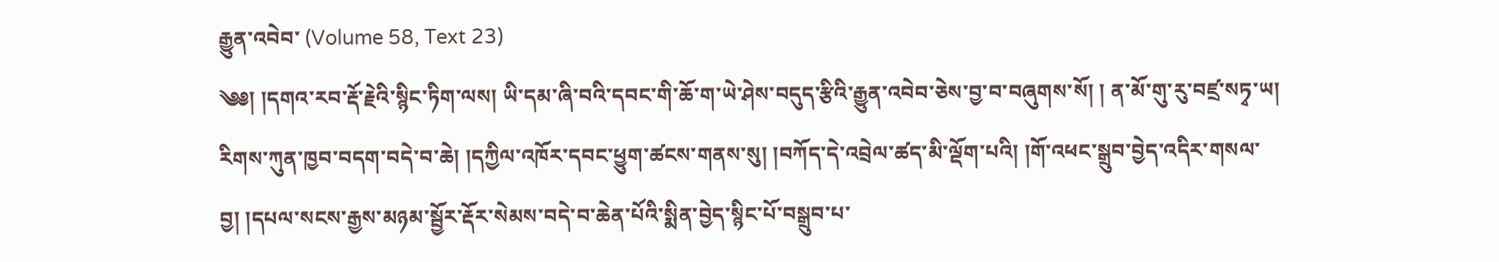རྒྱུན་འབེབ་ (Volume 58, Text 23)
༄༅། །དགའ་རབ་རྡོ་རྗེའི་སྙིང་ཏིག་ལས། ཡི་དམ་ཞི་བའི་དབང་གི་ཆོ་ག་ཡེ་ཤེས་བདུད་རྩིའི་རྒྱུན་འབེབ་ཅེས་བྱ་བ་བཞུགས་སོ། ། ན་མོ་གུ་རུ་བཛྲ་སཏྭ་ཡ། རིགས་ཀུན་ཁྱབ་བདག་བདེ་བ་ཆེ། །དཀྱིལ་འཁོར་དབང་ཕྱུག་ཚངས་གནས་སུ། །བཀོད་དེ་འབྲེལ་ཚད་མི་ལྡོག་པའི། །གོ་འཕང་སྒྲུབ་བྱེད་འདིར་གསལ་བྱ། །དཔལ་སངས་རྒྱས་མཉམ་སྦྱོར་རྡོར་སེམས་བདེ་བ་ཆེན་པོའི་སྨིན་བྱེད་སྙིང་པོ་བསྒྲུབ་པ་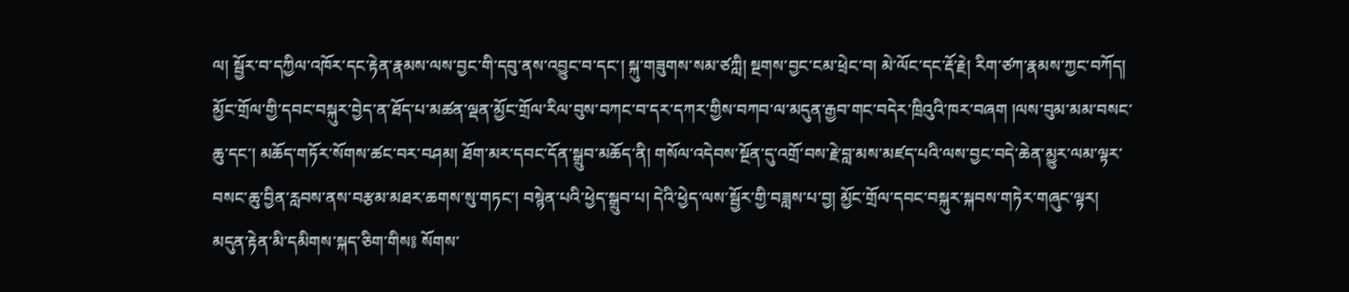ལ། སྦྱོར་བ་དཀྱིལ་འཁོར་དང་རྟེན་རྣམས་ལས་བྱང་གི་དབུ་ནས་འབྱུང་བ་དང་། སྐུ་གཟུགས་སམ་ཙཀླི། སྔགས་བྱང་ངམ་ཕྲེང་བ། མེ་ལོང་དང་རྡོ་རྗེ། རིག་ཙཀ་རྣམས་ཀྱང་བཀོད། མྱོང་གྲོལ་གྱི་དབང་བསྐུར་བྱེད་ན་ཐོད་པ་མཚན་ལྡན་མྱོང་གྲོལ་རིལ་བུས་བཀང་བ་དར་དཀར་གྱིས་བཀབ་ལ་མདུན་རྒྱབ་གང་བདེར་ཁྲིའུའི་ཁར་བཞག །ལས་བུམ་མམ་བསང་ཆུ་དང་། མཆོད་གཏོར་སོགས་ཚང་བར་བཤམ། ཐོག་མར་དབང་དོན་སྒྲུབ་མཆོད་ནི། གསོལ་འདེབས་སྔོན་དུ་འགྲོ་བས་རྗེ་བླ་མས་མཛད་པའི་ལས་བྱང་བདེ་ཆེན་མྱུར་ལམ་ལྟར་བསང་ཆུ་བྱིན་རླབས་ནས་བརྩམ་མཐར་ཆགས་སུ་གཏང་། བསྙེན་པའི་ཕྱེད་སྒྲུབ་པ། དེའི་ཕྱེད་ལས་སྦྱོར་གྱི་བཟླས་པ་བྱ། མྱོང་གྲོལ་དབང་བསྐུར་སྐབས་གཏེར་གཞུང་ལྟར། མདུན་རྟེན་མི་དམིགས་སྐད་ཅིག་གིས༔ སོགས་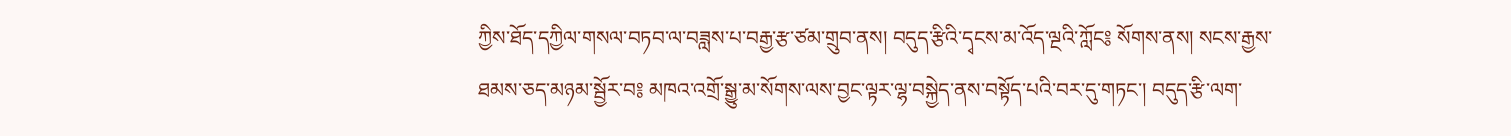ཀྱིས་ཐོད་དཀྱིལ་གསལ་བཏབ་ལ་བཟླས་པ་བརྒྱ་རྩ་ཙམ་གྲུབ་ནས། བདུད་རྩིའི་དྭངས་མ་འོད་ལྔའི་ཀློང༔ སོགས་ནས། སངས་རྒྱས་ཐམས་ཅད་མཉམ་སྦྱོར་བ༔ མཁའ་འགྲོ་སྒྱུ་མ་སོགས་ལས་བྱང་ལྟར་ལྷ་བསྐྱེད་ནས་བསྟོད་པའི་བར་དུ་གཏང་། བདུད་རྩི་ལག་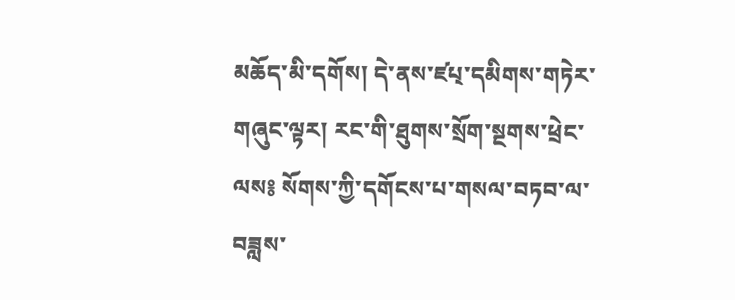མཆོད་མི་དགོས། དེ་ནས་ཛཔ྄་དམིགས་གཏེར་གཞུང་ལྟར། རང་གི་ཐུགས་སྲོག་སྔགས་ཕྲེང་ལས༔ སོགས་ཀྱི་དགོངས་པ་གསལ་བཏབ་ལ་བཟླས་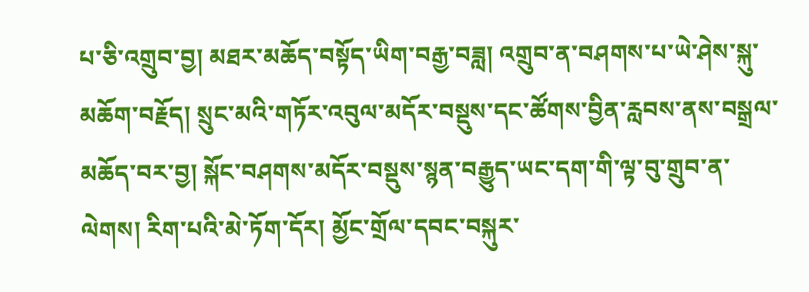པ་ཅི་འགྲུབ་བྱ། མཐར་མཆོད་བསྟོད་ཡིག་བརྒྱ་བཟླ། འགྲུབ་ན་བཤགས་པ་ཡེ་ཤེས་སྐུ་མཆོག་བརྗོད། སྲུང་མའི་གཏོར་འབུལ་མདོར་བསྡུས་དང་ཚོགས་བྱིན་རླབས་ནས་བསྒྲལ་མཆོད་བར་བྱ། སྐོང་བཤགས་མདོར་བསྡུས་སྙན་བརྒྱུད་ཡང་དག་གི་ལྟ་བུ་གྲུབ་ན་ལེགས། རིག་པའི་མེ་ཏོག་དོར། མྱོང་གྲོལ་དབང་བསྐུར་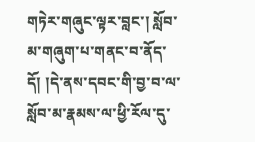གཏེར་གཞུང་ལྟར་བླང་། སློབ་མ་གཞུག་པ་གནང་བ་ནོད་དོ། །དེ་ནས་དབང་གི་བྱ་བ་ལ་སློབ་མ་རྣམས་ལ་ཕྱི་རོལ་དུ་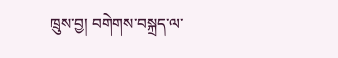ཁྲུས་བྱ། བགེགས་བསྐྲད་ལ་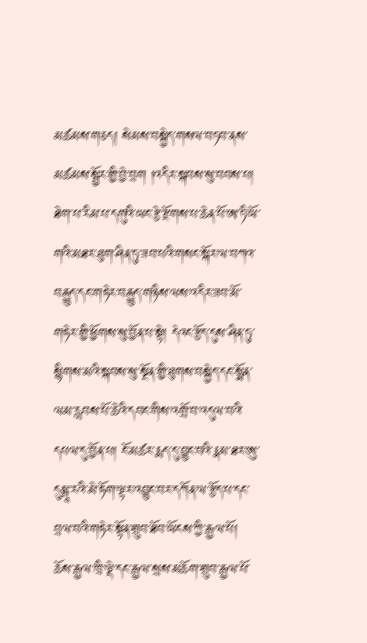མཚམས་གཅད། སེམས་བསྐྱེད་གསལ་བཏབ་ནས་མཚམས་སྦྱོར་གྱི་བྱེ་བྲག །འདིར་སྐབས་སུ་བབས་པ། ཐེག་པ་རིམ་པ་དགུའི་ཡང་རྩེ་རྫོགས་པ་ཆེན་པོ་ཨ་ཏི་ཡོ་གའི་མཐར་ཐུག་ཤིན་ཏུ་ཟབ་པའི་གསང་སྐོར་ལ་བཀའ་བརྒྱུད་དང་གཏེར་བརྒྱུད་གཉིས་ལས་འདིར་ཟབ་མོ་གཏེར་གྱི་ཕྱོགས་སུ་བྱོན་པ་སྟེ། དེའང་རྩོད་དུས་ཤིན་ཏུ་སྙིགས་མའི་སྐབས་སུ་སྔོན་གྱི་ཐུགས་བསྐྱེད་དང་སྨོན་ལམ་རླབས་པོ་ཆེའི་དབང་གིས་འགྲོ་བ་འདུལ་བའི་དཔལ་དུ་བྱོན་པ། ངོ་མཚར་རྨད་དུ་བྱུང་བའི་རྣམ་ཐར་ཨུ་དུམྦཱ་རའི་མེ་ཏོག་ལྟར་འབྱུང་བར་དཀོན་ལ་རྩོད་པ་དང་བྲལ་བའི་གཏེར་སྟོན་གྲུབ་ཐོབ་ཡོངས་ཀྱི་རྒྱལ་པོ། ཆོས་རྒྱལ་ཁྲི་ལྡེ་དང་རྒྱལ་སྲས་མཆོག་གྲུབ་རྒྱལ་པོ་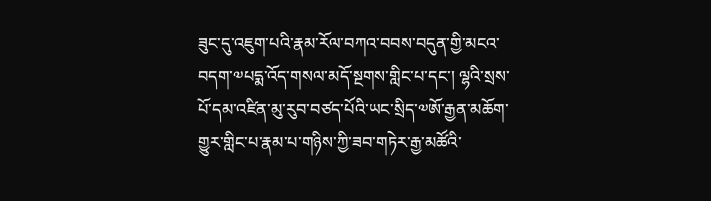ཟུང་དུ་འཇུག་པའི་རྣམ་རོལ་བཀའ་བབས་བདུན་གྱི་མངའ་བདག་༧པདྨ་འོད་གསལ་མདོ་སྔགས་གླིང་པ་དང་། ལྷའི་སྲས་པོ་དམ་འཛིན་མུ་རུབ་བཙད་པོའི་ཡང་སྲིད་༧ཨོ་རྒྱན་མཆོག་གྱུར་གླིང་པ་རྣམ་པ་གཉིས་ཀྱི་ཟབ་གཏེར་རྒྱ་མཚོའི་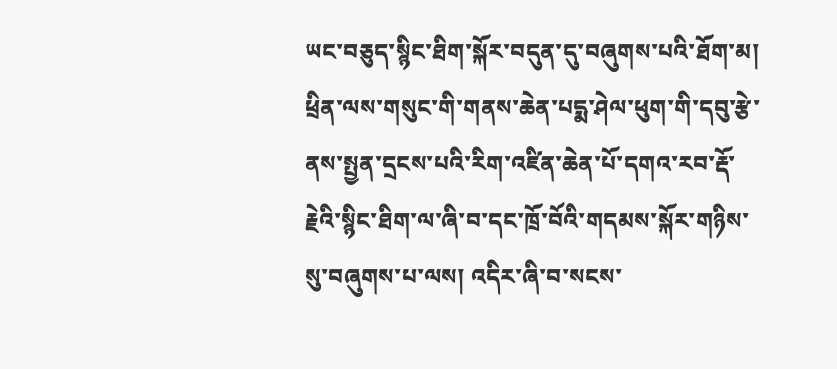ཡང་བཅུད་སྙིང་ཐིག་སྐོར་བདུན་དུ་བཞུགས་པའི་ཐོག་མ། ཕྲིན་ལས་གསུང་གི་གནས་ཆེན་པདྨ་ཤེལ་ཕུག་གི་དབུ་རྩེ་ནས་སྤྱན་དྲངས་པའི་རིག་འཛིན་ཆེན་པོ་དགའ་རབ་རྡོ་རྗེའི་སྙིང་ཐིག་ལ་ཞི་བ་དང་ཁྲོ་བོའི་གདམས་སྐོར་གཉིས་སུ་བཞུགས་པ་ལས། འདིར་ཞི་བ་སངས་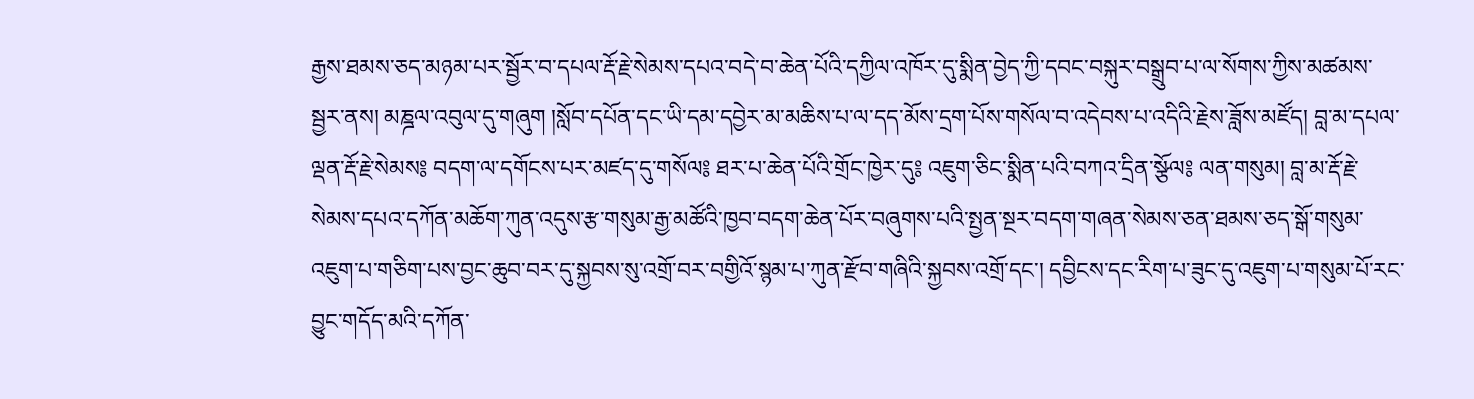རྒྱས་ཐམས་ཅད་མཉམ་པར་སྦྱོར་བ་དཔལ་རྡོ་རྗེ་སེམས་དཔའ་བདེ་བ་ཆེན་པོའི་དཀྱིལ་འཁོར་དུ་སྨིན་བྱེད་ཀྱི་དབང་བསྐུར་བསྒྲུབ་པ་ལ་སོགས་ཀྱིས་མཚམས་སྦྱར་ནས། མཎྜལ་འབུལ་དུ་གཞུག །སློབ་དཔོན་དང་ཡི་དམ་དབྱེར་མ་མཆིས་པ་ལ་དད་མོས་དྲག་པོས་གསོལ་བ་འདེབས་པ་འདིའི་རྗེས་ཟློས་མཛོད། བླ་མ་དཔལ་ལྡན་རྡོ་རྗེ་སེམས༔ བདག་ལ་དགོངས་པར་མཛད་དུ་གསོལ༔ ཐར་པ་ཆེན་པོའི་གྲོང་ཁྱེར་དུ༔ འཇུག་ཅིང་སྨིན་པའི་བཀའ་དྲིན་སྩོལ༔ ལན་གསུམ། བླ་མ་རྡོ་རྗེ་སེམས་དཔའ་དཀོན་མཆོག་ཀུན་འདུས་རྩ་གསུམ་རྒྱ་མཚོའི་ཁྱབ་བདག་ཆེན་པོར་བཞུགས་པའི་སྤྱན་སྔར་བདག་གཞན་སེམས་ཅན་ཐམས་ཅད་སྒོ་གསུམ་འཇུག་པ་གཅིག་པས་བྱང་ཆུབ་བར་དུ་སྐྱབས་སུ་འགྲོ་བར་བགྱིའོ་སྙམ་པ་ཀུན་རྫོབ་གཞིའི་སྐྱབས་འགྲོ་དང་། དབྱིངས་དང་རིག་པ་ཟུང་དུ་འཇུག་པ་གསུམ་པོ་རང་བྱུང་གདོད་མའི་དཀོན་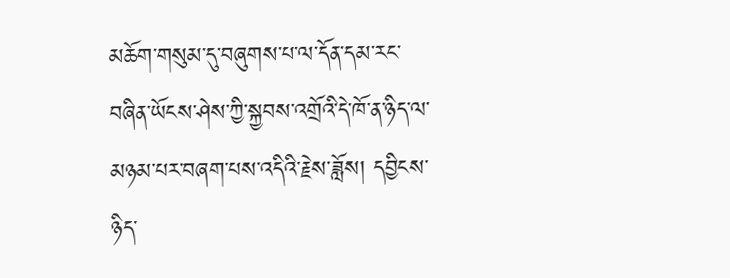མཆོག་གསུམ་དུ་བཞུགས་པ་ལ་དོན་དམ་རང་བཞིན་ཡོངས་ཤེས་ཀྱི་སྐྱབས་འགྲོའི་དེ་ཁོ་ན་ཉིད་ལ་མཉམ་པར་བཞག་པས་འདིའི་རྗེས་ཟློས། དབྱིངས་ཉིད་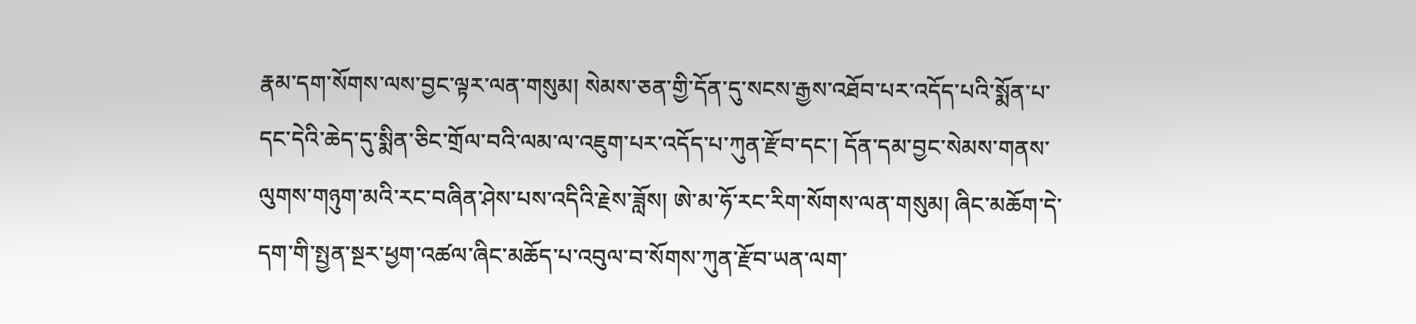རྣམ་དག་སོགས་ལས་བྱང་ལྟར་ལན་གསུམ། སེམས་ཅན་གྱི་དོན་དུ་སངས་རྒྱས་འཐོབ་པར་འདོད་པའི་སྨོན་པ་དང་དེའི་ཆེད་དུ་སྨིན་ཅིང་གྲོལ་བའི་ལམ་ལ་འཇུག་པར་འདོད་པ་ཀུན་རྫོབ་དང་། དོན་དམ་བྱང་སེམས་གནས་ལུགས་གཉུག་མའི་རང་བཞིན་ཤེས་པས་འདིའི་རྗེས་ཟློས། ཨེ་མ་ཧོ་རང་རིག་སོགས་ལན་གསུམ། ཞིང་མཆོག་དེ་དག་གི་སྤྱན་སྔར་ཕྱག་འཚལ་ཞིང་མཆོད་པ་འབུལ་བ་སོགས་ཀུན་རྫོབ་ཡན་ལག་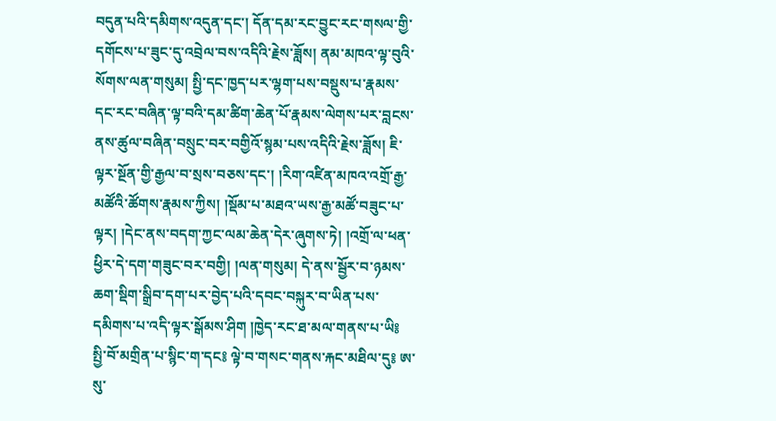བདུན་པའི་དམིགས་འདུན་དང་། དོན་དམ་རང་བྱུང་རང་གསལ་གྱི་དགོངས་པ་ཟུང་དུ་འབྲེལ་བས་འདིའི་རྗེས་ཟློས། ནམ་མཁའ་ལྟ་བུའི་སོགས་ལན་གསུམ། སྤྱི་དང་ཁྱད་པར་ལྷག་པས་བསྡུས་པ་རྣམས་དང་རང་བཞིན་ལྟ་བའི་དམ་ཚིག་ཆེན་པོ་རྣམས་ལེགས་པར་བླངས་ནས་ཚུལ་བཞིན་བསྲུང་བར་བགྱིའོ་སྙམ་པས་འདིའི་རྗེས་ཟློས། ཇི་ལྟར་སྔོན་གྱི་རྒྱལ་བ་སྲས་བཅས་དང་། །རིག་འཛིན་མཁའ་འགྲོ་རྒྱ་མཚོའི་ཚོགས་རྣམས་ཀྱིས། །སྡོམ་པ་མཐའ་ཡས་རྒྱ་མཚོ་བཟུང་པ་ལྟར། །དེང་ནས་བདག་ཀྱང་ལམ་ཆེན་དེར་ཞུགས་ཏེ། །འགྲོ་ལ་ཕན་ཕྱིར་དེ་དག་གཟུང་བར་བགྱི། །ལན་གསུམ། དེ་ནས་སྦྱོར་བ་ཉམས་ཆག་སྡིག་སྒྲིབ་དག་པར་བྱེད་པའི་དབང་བསྐུར་བ་ཡིན་པས་དམིགས་པ་འདི་ལྟར་སྒོམས་ཤིག །ཁྱེད་རང་ཐ་མལ་གནས་པ་ཡི༔ སྤྱི་བོ་མགྲིན་པ་སྙིང་ག་དང༔ ལྟེ་བ་གསང་གནས་རྐང་མཐིལ་དུ༔ ཨ་སུ་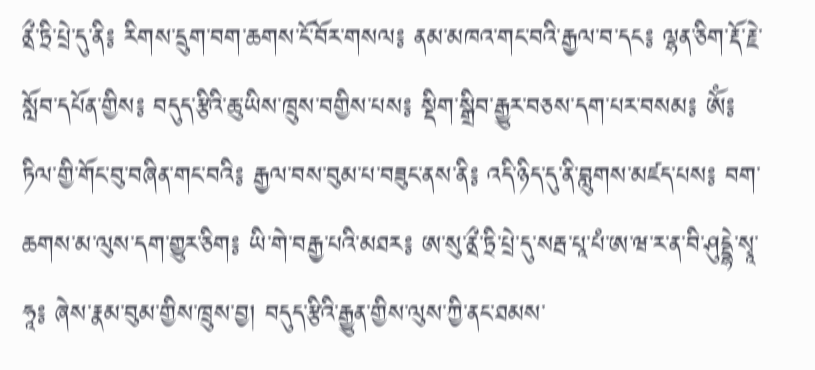ནྲྀ་ཏྲི་པྲེ་དུ་ནི༔ རིགས་དྲུག་བག་ཆགས་ངོ་བོར་གསལ༔ ནམ་མཁའ་གང་བའི་རྒྱལ་བ་དང༔ ལྷན་ཅིག་རྡོ་རྗེ་སློབ་དཔོན་གྱིས༔ བདུད་རྩིའི་ཆུ་ཡིས་ཁྲུས་བགྱིས་པས༔ སྡིག་སྒྲིབ་རྒྱུར་བཅས་དག་པར་བསམ༔ ཨོཾ༔ ཏིལ་གྱི་གོང་བུ་བཞིན་གང་བའི༔ རྒྱལ་བས་བུམ་པ་བཟུང་ནས་ནི༔ འདི་ཉིད་དུ་ནི་བླུགས་མཛད་པས༔ བག་ཆགས་མ་ལུས་དག་གྱུར་ཅིག༔ ཡི་གེ་བརྒྱ་པའི་མཐར༔ ཨ་སུ་ནྲྀ་ཏྲི་པྲེ་དུ་སརྦ་པཱ་པཾ་ཨ་ཝ་ར་ན་བི་ཤུདྡྷེ་སྭཱ་ཧཱ༔ ཞེས་རྣམ་བུམ་གྱིས་ཁྲུས་བྱ། བདུད་རྩིའི་རྒྱུན་གྱིས་ལུས་ཀྱི་ནང་ཐམས་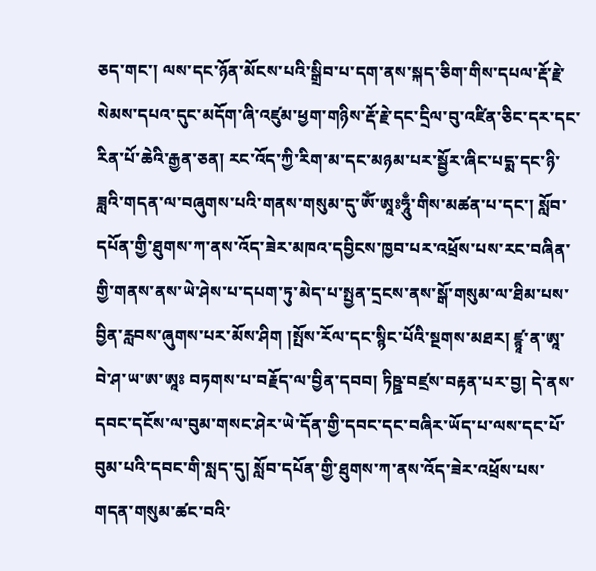ཅད་གང་། ལས་དང་ཉོན་མོངས་པའི་སྒྲིབ་པ་དག་ནས་སྐད་ཅིག་གིས་དཔལ་རྡོ་རྗེ་སེམས་དཔའ་དུང་མདོག་ཞི་འཛུམ་ཕྱག་གཉིས་རྡོ་རྗེ་དང་དྲིལ་བུ་འཛིན་ཅིང་དར་དང་རིན་པོ་ཆེའི་རྒྱན་ཅན། རང་འོད་ཀྱི་རིག་མ་དང་མཉམ་པར་སྦྱོར་ཞིང་པདྨ་དང་ཉི་ཟླའི་གདན་ལ་བཞུགས་པའི་གནས་གསུམ་དུ་ཨོཾ་ཨཱཿཧཱུྃ་གིས་མཚན་པ་དང་། སློབ་དཔོན་གྱི་ཐུགས་ཀ་ནས་འོད་ཟེར་མཁའ་དབྱིངས་ཁྱབ་པར་འཕྲོས་པས་རང་བཞིན་གྱི་གནས་ནས་ཡེ་ཤེས་པ་དཔག་ཏུ་མེད་པ་སྤྱན་དྲངས་ནས་སྒོ་གསུམ་ལ་ཐིམ་པས་བྱིན་རླབས་ཞུགས་པར་མོས་ཤིག །སྤོས་རོལ་དང་སྙིང་པོའི་སྔགས་མཐར། ཛྙཱ་ན་ཨཱ་བེ་ཤ་ཡ་ཨ་ཨཱཿ བཏགས་པ་བརྗོད་ལ་བྱིན་དབབ། ཏིཥྛ་བཛྲས་བརྟན་པར་བྱ། དེ་ནས་དབང་དངོས་ལ་བུམ་གསང་ཤེར་ཡེ་དོན་གྱི་དབང་དང་བཞིར་ཡོད་པ་ལས་དང་པོ་བུམ་པའི་དབང་གི་སླད་དུ། སློབ་དཔོན་གྱི་ཐུགས་ཀ་ནས་འོད་ཟེར་འཕྲོས་པས་གདན་གསུམ་ཚང་བའི་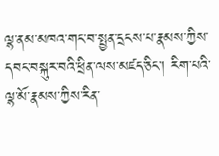ལྷ་ནམ་མཁའ་གང་བ་སྤྱན་དྲངས་པ་རྣམས་ཀྱིས་དབང་བསྐུར་བའི་ཕྲིན་ལས་མཛད་ཅིང་། རིག་པའི་ལྷ་མོ་རྣམས་ཀྱིས་རིན་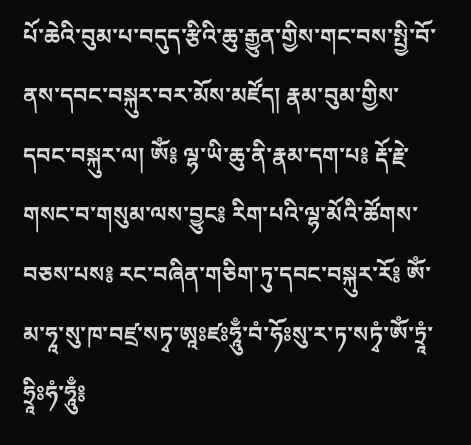པོ་ཆེའི་བུམ་པ་བདུད་རྩིའི་ཆུ་རྒྱུན་གྱིས་གང་བས་སྤྱི་བོ་ནས་དབང་བསྐུར་བར་མོས་མཛོད། རྣམ་བུམ་གྱིས་དབང་བསྐུར་ལ། ཨོཾ༔ ལྷ་ཡི་ཆུ་ནི་རྣམ་དག་པ༔ རྡོ་རྗེ་གསང་བ་གསུམ་ལས་བྱུང༔ རིག་པའི་ལྷ་མོའི་ཚོགས་བཅས་པས༔ རང་བཞིན་གཅིག་ཏུ་དབང་བསྐུར་རོ༔ ཨོཾ་མ་ཧཱ་སུ་ཁ་བཛྲ་སཏྭ་ཨཱཿཛཿཧཱུྃ་བཾ་ཧོཿསུ་ར་ཏ་སཏྭཾ་ཨོཾ་ཏྲཱཾ་ཧྲཱིཿཧཾ་ཧཱུྃ༔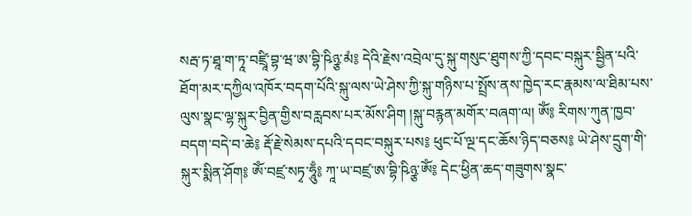སརྦ་ཏ་ཐཱ་ག་ཏཱ་བཛྲཱི་བྷ་ཝ་ཨ་བྷི་ཥིཉྩ་མཾ༔ དེའི་རྗེས་འབྲེལ་དུ་སྐུ་གསུང་ཐུགས་ཀྱི་དབང་བསྐུར་སྦྱིན་པའི་ཐོག་མར་དཀྱིལ་འཁོར་བདག་པོའི་སྐུ་ལས་ཡེ་ཤེས་ཀྱི་སྐུ་གཉིས་པ་སྤྲོས་ནས་ཁྱེད་རང་རྣམས་ལ་ཐིམ་པས་ལུས་སྣང་ལྷ་སྐུར་བྱིན་གྱིས་བརླབས་པར་མོས་ཤིག །སྐུ་བརྙན་མགོར་བཞག་ལ། ཨོཾ༔ རིགས་ཀུན་ཁྱབ་བདག་བདེ་བ་ཆེ༔ རྡོ་རྗེ་སེམས་དཔའི་དབང་བསྐུར་པས༔ ཕུང་པོ་ལྔ་དང་ཆོས་ཉིད་བཅས༔ ཡེ་ཤེས་དྲུག་གི་སྐུར་སྨིན་ཤོག༔ ཨོཾ་བཛྲ་སཏྭ་ཧཱུྃ༔ ཀཱ་ཡ་བཛྲ་ཨ་བྷི་ཥིཉྩ་ཨོཾ༔ དེང་ཕྱིན་ཆད་གཟུགས་སྣང་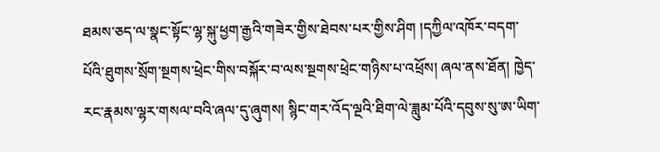ཐམས་ཅད་ལ་སྣང་སྟོང་ལྷ་སྐུ་ཕྱག་རྒྱའི་གཟེར་གྱིས་ཐེབས་པར་གྱིས་ཤིག །དཀྱིལ་འཁོར་བདག་པོའི་ཐུགས་སྲོག་སྔགས་ཕྲེང་གིས་བསྐོར་བ་ལས་སྔགས་ཕྲེང་གཉིས་པ་འཕྲོས། ཞལ་ནས་ཐོན། ཁྱེད་རང་རྣམས་ལྷར་གསལ་བའི་ཞལ་དུ་ཞུགས། སྙིང་གར་འོད་ལྔའི་ཐིག་ལེ་ཟླུམ་པོའི་དབུས་སུ་ཨ་ཡིག་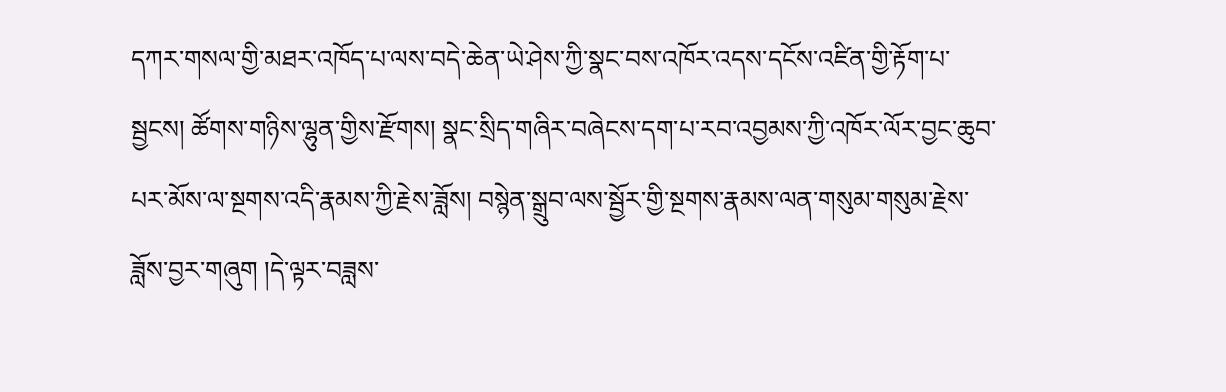དཀར་གསལ་གྱི་མཐར་འཁོད་པ་ལས་བདེ་ཆེན་ཡེ་ཤེས་ཀྱི་སྣང་བས་འཁོར་འདས་དངོས་འཛིན་གྱི་རྟོག་པ་སྦྱངས། ཚོགས་གཉིས་ལྷུན་གྱིས་རྫོགས། སྣང་སྲིད་གཞིར་བཞེངས་དག་པ་རབ་འབྱམས་ཀྱི་འཁོར་ལོར་བྱང་ཆུབ་པར་མོས་ལ་སྔགས་འདི་རྣམས་ཀྱི་རྗེས་ཟློས། བསྙེན་སྒྲུབ་ལས་སྦྱོར་གྱི་སྔགས་རྣམས་ལན་གསུམ་གསུམ་རྗེས་ཟློས་བྱར་གཞུག །དེ་ལྟར་བཟླས་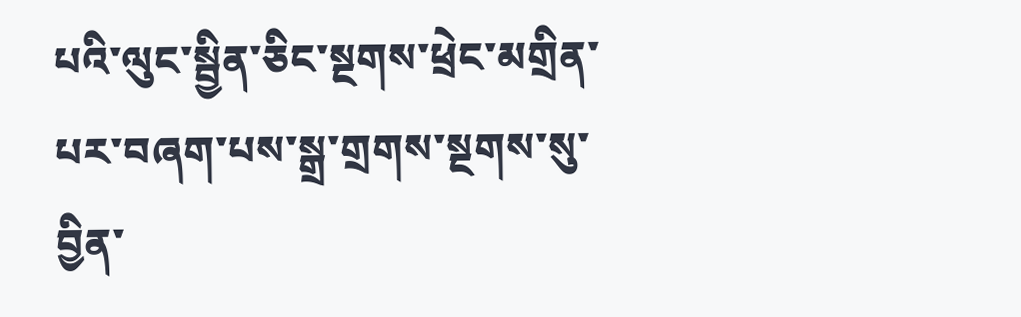པའི་ལུང་སྦྱིན་ཅིང་སྔགས་ཕྲེང་མགྲིན་པར་བཞག་པས་སྒྲ་གྲགས་སྔགས་སུ་བྱིན་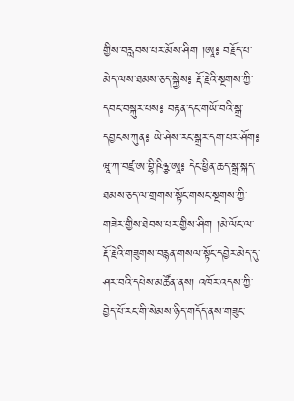གྱིས་བརླབས་པར་མོས་ཤིག །ཨཱ༔ བརྗོད་པ་མེད་ལས་ཐམས་ཅད་སྐྱེས༔ རྡོ་རྗེའི་སྔགས་ཀྱི་དབང་བསྐུར་པས༔ བརྟན་དང་གཡོ་བའི་སྒྲ་དབྱངས་ཀུན༔ ཡེ་ཤེས་རང་སྒྲར་དག་པར་ཤོག༔ ཝཱ་ཀ་བཛྲ་ཨ་བྷི་ཥིཉྩ་ཨཱ༔ དེང་ཕྱིན་ཆད་སྒྲ་སྐད་ཐམས་ཅད་ལ་གྲགས་སྟོང་གསང་སྔགས་ཀྱི་གཟེར་གྱིས་ཐེབས་པར་གྱིས་ཤིག །མེ་ལོང་ལ་རྡོ་རྗེའི་གཟུགས་བརྙན་གསལ་སྟོང་དབྱེར་མེད་དུ་ཤར་བའི་དཔེས་མཚོན་ནས། འཁོར་འདས་ཀྱི་བྱེད་པོ་རང་གི་སེམས་ཉིད་གདོད་ནས་གཟུང་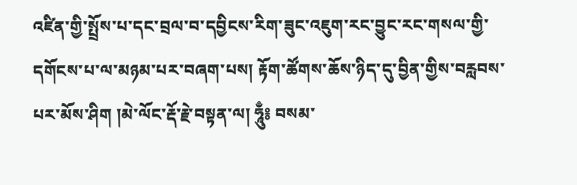འཛིན་གྱི་སྤྲོས་པ་དང་བྲལ་བ་དབྱིངས་རིག་ཟུང་འཇུག་རང་བྱུང་རང་གསལ་གྱི་དགོངས་པ་ལ་མཉམ་པར་བཞག་པས། རྟོག་ཚོགས་ཆོས་ཉིད་དུ་བྱིན་གྱིས་བརླབས་པར་མོས་ཤིག །མེ་ལོང་རྡོ་རྗེ་བསྟན་ལ། ཧཱུྃ༔ བསམ་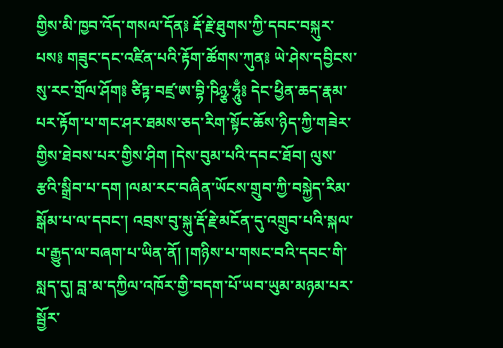གྱིས་མི་ཁྱབ་འོད་གསལ་དོན༔ རྡོ་རྗེ་ཐུགས་ཀྱི་དབང་བསྐུར་པས༔ གཟུང་དང་འཛིན་པའི་རྟོག་ཚོགས་ཀུན༔ ཡེ་ཤེས་དབྱིངས་སུ་རང་གྲོལ་ཤོག༔ ཙིཏྟ་བཛྲ་ཨ་བྷི་ཥིཉྩ་ཧཱུྃ༔ དེང་ཕྱིན་ཆད་རྣམ་པར་རྟོག་པ་གང་ཤར་ཐམས་ཅད་རིག་སྟོང་ཆོས་ཉིད་ཀྱི་གཟེར་གྱིས་ཐེབས་པར་གྱིས་ཤིག །དེས་བུམ་པའི་དབང་ཐོབ། ལུས་རྩའི་སྒྲིབ་པ་དག །ལམ་རང་བཞིན་ཡོངས་གྲུབ་ཀྱི་བསྐྱེད་རིམ་སྒོམ་པ་ལ་དབང་། འབྲས་བུ་སྐུ་རྡོ་རྗེ་མངོན་དུ་འགྲུབ་པའི་སྐལ་པ་རྒྱུད་ལ་བཞག་པ་ཡིན་ནོ། །གཉིས་པ་གསང་བའི་དབང་གི་སླད་དུ། བླ་མ་དཀྱིལ་འཁོར་གྱི་བདག་པོ་ཡབ་ཡུམ་མཉམ་པར་སྦྱོར་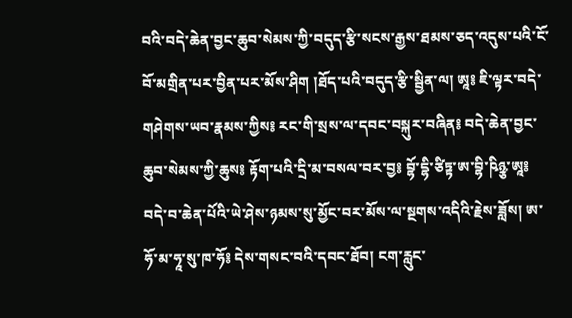བའི་བདེ་ཆེན་བྱང་ཆུབ་སེམས་ཀྱི་བདུད་རྩི་སངས་རྒྱས་ཐམས་ཅད་འདུས་པའི་ངོ་བོ་མགྲིན་པར་བྱིན་པར་མོས་ཤིག །ཐོད་པའི་བདུད་རྩི་སྦྱིན་ལ། ཨཱ༔ ཇི་ལྟར་བདེ་གཤེགས་ཡབ་རྣམས་ཀྱིས༔ རང་གི་སྲས་ལ་དབང་བསྐུར་བཞིན༔ བདེ་ཆེན་བྱང་ཆུབ་སེམས་ཀྱི་ཆུས༔ རྟོག་པའི་དྲི་མ་བསལ་བར་བྱ༔ བྷོ་དྷི་ཙིཏྟ་ཨ་བྷི་ཥིཉྩ་ཨཱ༔ བདེ་བ་ཆེན་པོའི་ཡེ་ཤེས་ཉམས་སུ་མྱོང་བར་མོས་ལ་སྔགས་འདིའི་རྗེས་ཟློས། ཨ་ཧོ་མ་ཧཱ་སུ་ཁ་ཧོ༔ དེས་གསང་བའི་དབང་ཐོབ། ངག་རླུང་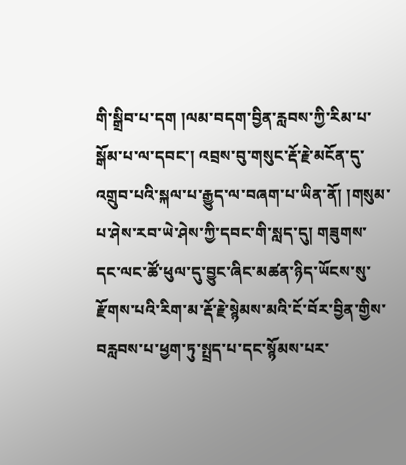གི་སྒྲིབ་པ་དག །ལམ་བདག་བྱིན་རླབས་ཀྱི་རིམ་པ་སྒོམ་པ་ལ་དབང་། འབྲས་བུ་གསུང་རྡོ་རྗེ་མངོན་དུ་འགྲུབ་པའི་སྐལ་པ་རྒྱུད་ལ་བཞག་པ་ཡིན་ནོ། །གསུམ་པ་ཤེས་རབ་ཡེ་ཤེས་ཀྱི་དབང་གི་སླད་དུ། གཟུགས་དང་ལང་ཚོ་ཕུལ་དུ་བྱུང་ཞིང་མཚན་ཉིད་ཡོངས་སུ་རྫོགས་པའི་རིག་མ་རྡོ་རྗེ་སྙེམས་མའི་ངོ་བོར་བྱིན་གྱིས་བརླབས་པ་ཕྱག་ཏུ་སྤྲད་པ་དང་སྙོམས་པར་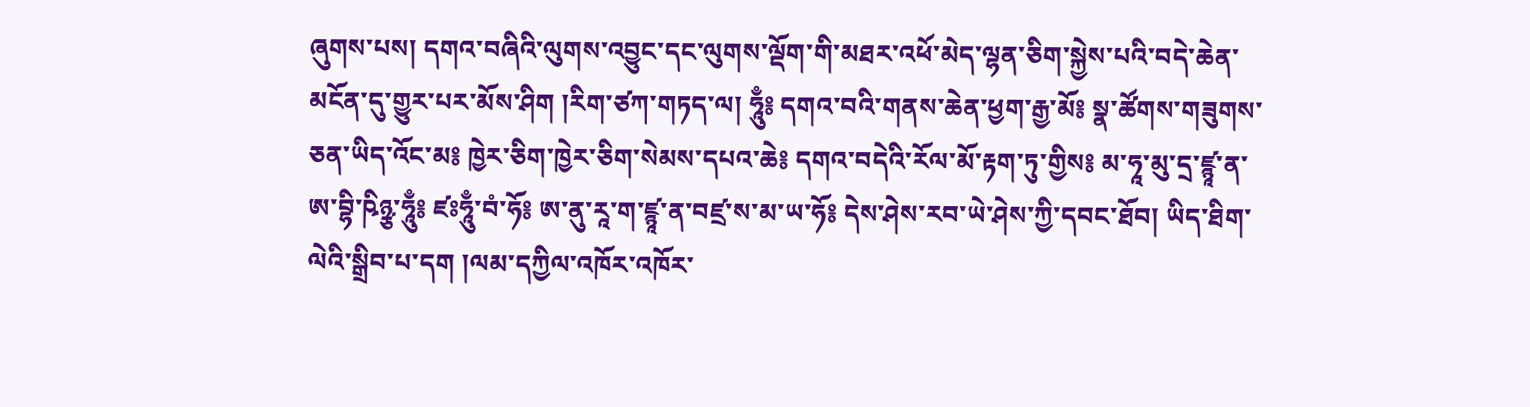ཞུགས་པས། དགའ་བཞིའི་ལུགས་འབྱུང་དང་ལུགས་ལྡོག་གི་མཐར་འཕོ་མེད་ལྷན་ཅིག་སྐྱེས་པའི་བདེ་ཆེན་མངོན་དུ་གྱུར་པར་མོས་ཤིག །རིག་ཙཀ་གཏད་ལ། ཧཱུྃ༔ དགའ་བའི་གནས་ཆེན་ཕྱག་རྒྱ་མོ༔ སྣ་ཚོགས་གཟུགས་ཅན་ཡིད་འོང་མ༔ ཁྱེར་ཅིག་ཁྱེར་ཅིག་སེམས་དཔའ་ཆེ༔ དགའ་བདེའི་རོལ་མོ་རྟག་ཏུ་གྱིས༔ མ་ཧཱ་མུ་དྲ་ཛྙཱ་ན་ཨ་བྷི་ཥིཉྩ་ཧཱུྃ༔ ཛཿཧཱུྃ་བཾ་ཧོ༔ ཨ་ནུ་རཱ་ག་ཛྙཱ་ན་བཛྲ་ས་མ་ཡ་ཧོ༔ དེས་ཤེས་རབ་ཡེ་ཤེས་ཀྱི་དབང་ཐོབ། ཡིད་ཐིག་ལེའི་སྒྲིབ་པ་དག །ལམ་དཀྱིལ་འཁོར་འཁོར་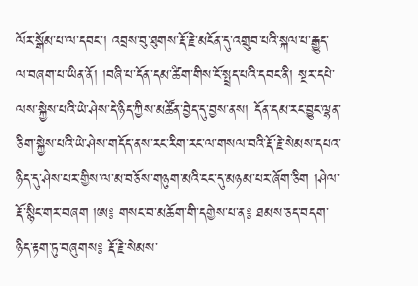ལོར་སྒོམ་པ་ལ་དབང་། འབྲས་བུ་ཐུགས་རྡོ་རྗེ་མངོན་དུ་འགྲུབ་པའི་སྐལ་པ་རྒྱུད་ལ་བཞག་པ་ཡིན་ནོ། །བཞི་པ་དོན་དམ་ཚིག་གིས་ངོ་སྤྲད་པའི་དབང་ནི། སྔར་དཔེ་ལས་སྐྱེས་པའི་ཡེ་ཤེས་དེ་ཉིད་ཀྱིས་མཚོན་བྱེད་དུ་བྱས་ནས། དོན་དམ་རང་བྱུང་ལྷན་ཅིག་སྐྱེས་པའི་ཡེ་ཤེས་གདོད་ནས་རང་རིག་རང་ལ་གསལ་བའི་རྡོ་རྗེ་སེམས་དཔའ་ཉིད་དུ་ཤེས་པར་གྱིས་ལ་མ་བཅོས་གཉུག་མའི་ངང་དུ་མཉམ་པར་ཞོག་ཅིག །ཤེལ་རྡོ་སྙིང་གར་བཞག །ཨ༔ གསང་བ་མཆོག་གི་དགྱེས་པ་ན༔ ཐམས་ཅད་བདག་ཉིད་རྟག་ཏུ་བཞུགས༔ རྡོ་རྗེ་སེམས་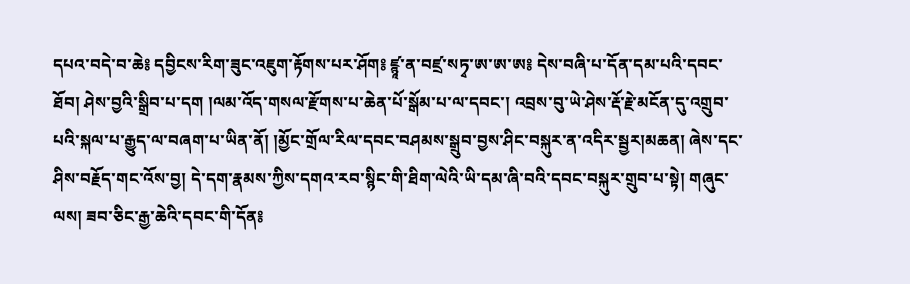དཔའ་བདེ་བ་ཆེ༔ དབྱིངས་རིག་ཟུང་འཇུག་རྟོགས་པར་ཤོག༔ ཛྙཱ་ན་བཛྲ་སཏྭ་ཨ་ཨ་ཨ༔ དེས་བཞི་པ་དོན་དམ་པའི་དབང་ཐོབ། ཤེས་བྱའི་སྒྲིབ་པ་དག །ལམ་འོད་གསལ་རྫོགས་པ་ཆེན་པོ་སྒོམ་པ་ལ་དབང་། འབྲས་བུ་ཡེ་ཤེས་རྡོ་རྗེ་མངོན་དུ་འགྲུབ་པའི་སྐལ་པ་རྒྱུད་ལ་བཞག་པ་ཡིན་ནོ། །མྱོང་གྲོལ་རིལ་དབང་བཤམས་སྒྲུབ་བྱས་ཤིང་བསྐུར་ན་འདིར་སྦྱར།མཆན། ཞེས་དང་ཤིས་བརྗོད་གང་འོས་བྱ། དེ་དག་རྣམས་ཀྱིས་དགའ་རབ་སྙིང་གི་ཐིག་ལེའི་ཡི་དམ་ཞི་བའི་དབང་བསྐུར་གྲུབ་པ་སྟེ། གཞུང་ལས། ཟབ་ཅིང་རྒྱ་ཆེའི་དབང་གི་དོན༔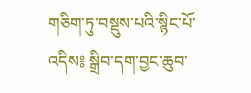གཅིག་ཏུ་བསྡུས་པའི་སྙིང་པོ་འདིས༔ སྒྲིབ་དག་བྱང་ཆུབ་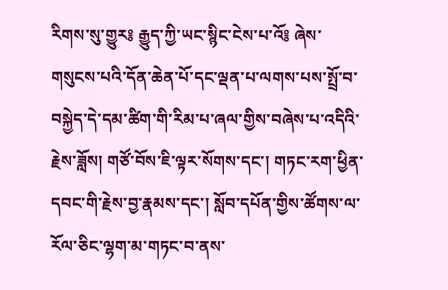རིགས་སུ་གྱུར༔ རྒྱུད་ཀྱི་ཡང་སྙིང་ངེས་པ་འོ༔ ཞེས་གསུངས་པའི་དོན་ཆེན་པོ་དང་ལྡན་པ་ལགས་པས་སྤྲོ་བ་བསྐྱེད་དེ་དམ་ཚིག་གི་རིམ་པ་ཞལ་གྱིས་བཞེས་པ་འདིའི་རྗེས་ཟློས། གཙོ་བོས་ཇི་ལྟར་སོགས་དང་། གཏང་རག་ཕྱིན་དབང་གི་རྗེས་བྱ་རྣམས་དང་། སློབ་དཔོན་གྱིས་ཚོགས་ལ་རོལ་ཅིང་ལྷག་མ་གཏང་བ་ནས་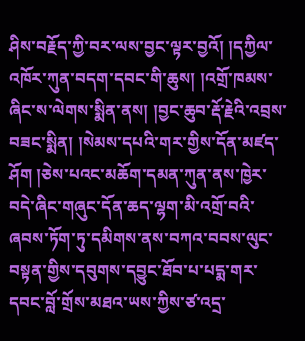ཤིས་བརྗོད་ཀྱི་བར་ལས་བྱང་ལྟར་བྱའོ། །དཀྱིལ་འཁོར་ཀུན་བདག་དབང་གི་ཆུས། །འགྲོ་ཁམས་ཞིང་ས་ལེགས་སྨིན་ནས། །བྱང་ཆུབ་རྡོ་རྗེའི་འབྲས་བཟང་སྨིན། །སེམས་དཔའི་གར་གྱིས་དོན་མཛད་ཤོག །ཅེས་པའང་མཆོག་དམན་ཀུན་ནས་ཁྱེར་བདེ་ཞིང་གཞུང་དོན་ཆད་ལྷག་མི་འགྲོ་བའི་ཞབས་ཏོག་ཏུ་དམིགས་ནས་བཀའ་བབས་ལུང་བསྟན་གྱིས་དབུགས་དབྱུང་ཐོབ་པ་པདྨ་གར་དབང་བློ་གྲོས་མཐའ་ཡས་ཀྱིས་ཙ་འདྲ་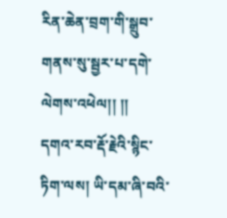རིན་ཆེན་བྲག་གི་སྒྲུབ་གནས་སུ་སྦྱར་པ་དགེ་ལེགས་འཕེལ།། །།
དགའ་རབ་རྡོ་རྗེའི་སྙིང་ཏིག་ལས། ཡི་དམ་ཞི་བའི་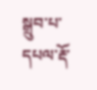སྒྲུབ་པ་དཔལ་རྡོ་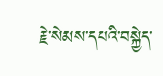རྗེ་སེམས་དཔའི་བསྐྱེད་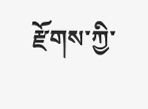རྫོགས་ཀྱི་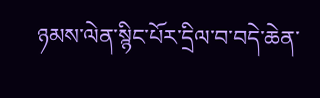ཉམས་ལེན་སྙིང་པོར་དྲིལ་བ་བདེ་ཆེན་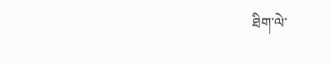ཐིག་ལེ་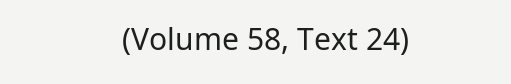(Volume 58, Text 24)